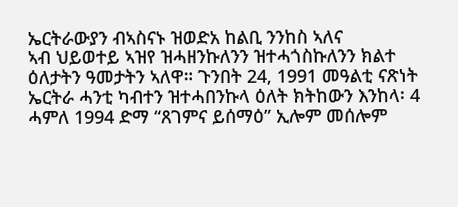ኤርትራውያን ብኣስናኑ ዝወድአ ከልቢ ንንከስ ኣለና
ኣብ ህይወተይ ኣዝየ ዝሓዘንኩለንን ዝተሓጎስኩለንን ክልተ ዕለታትን ዓመታትን ኣለዋ። ጉንበት 24, 1991 መዓልቲ ናጽነት ኤርትራ ሓንቲ ካብተን ዝተሓበንኩላ ዕለት ክትከውን እንከላ፡ 4 ሓምለ 1994 ድማ “ጸገምና ይሰማዕ” ኢሎም መሰሎም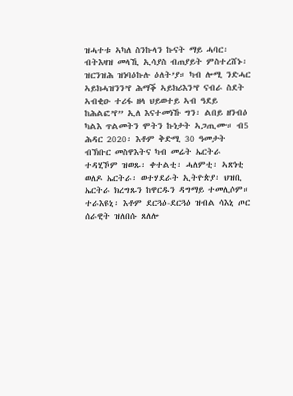ዝሓተቱ ኣካለ ስንኩላን ኩናት ማይ ሓባር፡ ብትእዛዝ መላኺ ኢሳያስ ብጠያይት ምስተረሸኑ፡ ዝርንዝሕ ዝነባዕኩሉ ዕለት’ያ። ካብ ሎሚ ንድሓር ኣይክሓዝንን’የ ሕማቕ ኣይክሪእን’የ ናብራ ስደት ኣብቂዑ ተሪፋ ዘላ ህይወተይ ኣብ ዓደይ ከሕልፎ’የ” ኢለ እናተመነኹ ግን፡ ልበይ ዘንብዕ ካልእ ጥልመትን ሞትን ኩነታት ኣጋጢሙ። ብ5 ሕዳር 2020፡ እቶም ቅድሚ 30 ዓመታት ብኽቡር መስዋእትና ካብ መሬት ኤርትራ ተዳሂኾም ዝወጹ፡ ቀተልቲ፡ ሓለምቲ፡ ኣጽነቲ ወለዶ ኤርትራ፡ ወተሃደራት ኢትዮጵያ፡ ህዝቢ ኤርትራ ክረግጹን ከዋርዱን ዳግማይ ተመሊሶም።
ተራእዩኒ፡ እቶም ደርጓዕ-ደርጓዕ ዝብል ሳእኒ ጦር ሰራዊት ዝለበሱ ጸለሎ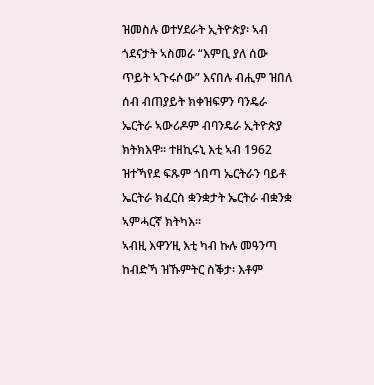ዝመስሉ ወተሃደራት ኢትዮጵያ፡ ኣብ ጎደናታት ኣስመራ “እምቢ ያለ ሰው ጥይት ኣጉሩሶው” እናበሉ ብሒም ዝበለ ሰብ ብጠያይት ክቀዝፍዎን ባንዴራ ኤርትራ ኣውሪዶም ብባንዴራ ኢትዮጵያ ክትክእዋ። ተዘኪሩኒ እቲ ኣብ 1962 ዝተኻየደ ፍጹም ጎበጣ ኤርትራን ባይቶ ኤርትራ ክፈርስ ቋንቋታት ኤርትራ ብቋንቋ ኣምሓርኛ ክትካእ።
ኣብዚ እዋን’ዚ እቲ ካብ ኩሉ መዓንጣ ከብድኻ ዝኹምትር ስቕታ፡ እቶም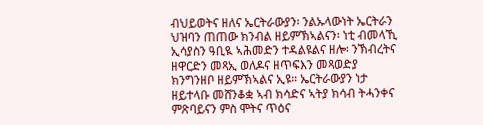ብህይወትና ዘለና ኤርትራውያን፡ ንልኡላውነት ኤርትራን ህዝባን ጠጠው ክንብል ዘይምኽኣልናን፡ ነቲ ብመላኺ ኢሳያስን ዓቢዪ ኣሕመድን ተዳልዩልና ዘሎ፡ ንኽብረትና ዘዋርድን መጻኢ ወለዶና ዘጥፍእን መጻወድያ ክንግንዘቦ ዘይምኽኣልና ኢዩ። ኤርትራውያን ነታ ዘይተላቡ መሸንቆቋ ኣብ ክሳድና ኣትያ ክሳብ ትሓንቀና ምጽባይናን ምስ ሞትና ጥዕና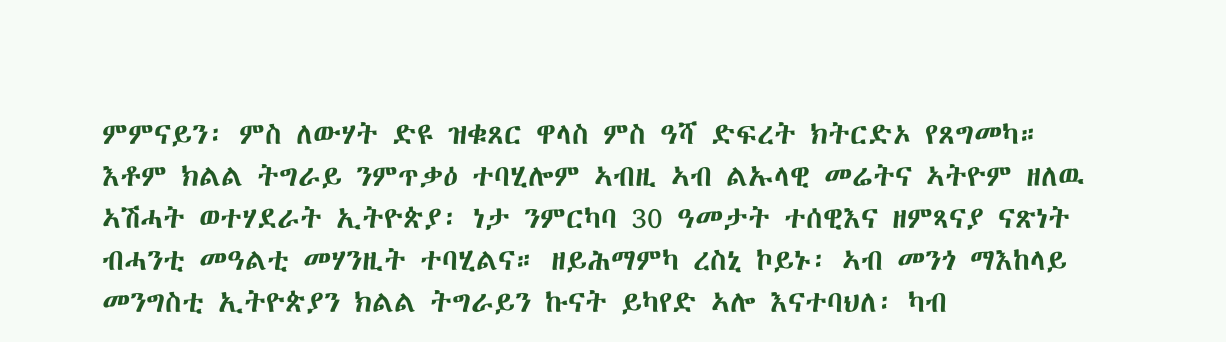ምምናይን፡ ምስ ለውሃት ድዩ ዝቁጸር ዋላስ ምስ ዓሻ ድፍረት ክትርድኦ የጸግመካ።
እቶም ክልል ትግራይ ንምጥቃዕ ተባሂሎም ኣብዚ ኣብ ልኡላዊ መሬትና ኣትዮም ዘለዉ ኣሽሓት ወተሃደራት ኢትዮጵያ፡ ነታ ንምርካባ 30 ዓመታት ተሰዊእና ዘምጻናያ ናጽነት ብሓንቲ መዓልቲ መሃንዚት ተባሂልና። ዘይሕማምካ ረስኒ ኮይኑ፡ ኣብ መንጎ ማእከላይ መንግስቲ ኢትዮጵያን ክልል ትግራይን ኩናት ይካየድ ኣሎ እናተባህለ፡ ካብ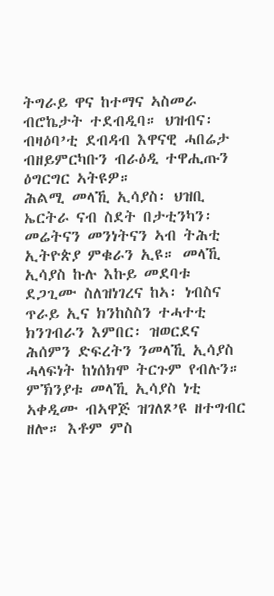ትግራይ ዋና ከተማና ኣስመራ ብሮኬታት ተደብዲባ። ህዝብና፡ ብዛዕባ’ቲ ደብዳብ እዋናዊ ሓበሬታ ብዘይምርካቡን ብራዕዲ ተዋሒጡን ዕግርግር ኣትዩዎ።
ሕልሚ መላኺ ኢሳያስ፡ ህዝቢ ኤርትራ ናብ ስደት በታቲንካን፡ መሬትናን መንነትናን ኣብ ትሕቲ ኢትዮጵያ ምቁራን ኢዩ። መላኺ ኢሳያስ ኩሉ እኩይ መደባቱ ደጋጊሙ ስለዝነገረና ከኣ፡ ነብስና ጥራይ ኢና ክንከስስን ተሓተቲ ክንገብራን እምበር፡ ዝወርደና ሕሰምን ድፍረትን ንመላኺ ኢሳያስ ሓላፍነት ከነሰክሞ ትርጉም የብሉን። ምኽንያቱ መላኺ ኢሳያስ ነቲ ኣቀዲሙ ብኣዋጅ ዝገለጾ’ዩ ዘተግብር ዘሎ። እቶም ምስ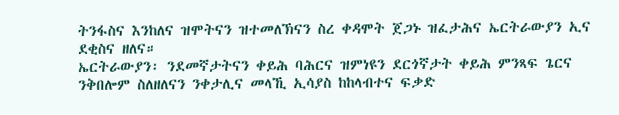ትንፋስና እንከለና ዝሞትናን ዝተመለኽናን ስረ ቀዳሞት ጀጋኑ ዝፈታሕና ኤርትራውያን ኢና ደቂስና ዘለና።
ኤርትራውያን፡ ንደመኛታትናን ቀይሕ ባሕርና ዝምነዩን ደርጎኛታት ቀይሕ ምንጻፍ ጌርና ንቅበሎም ስለዘለናን ንቀታሊና መላኺ ኢሳያስ ከከላብተና ፍቃድ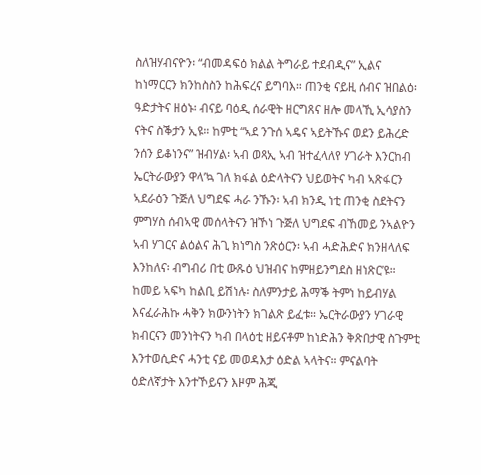ስለዝሃብናዮን፡ “ብመዳፍዕ ክልል ትግራይ ተደብዲና” ኢልና ከነማርርን ክንከስስን ከሕፍረና ይግባእ። ጠንቂ ናይዚ ሰብና ዝበልዕ፡ ዓድታትና ዘዕኑ፡ ብናይ ባዕዲ ሰራዊት ዘርግጸና ዘሎ መላኺ ኢሳያስን ናትና ስቕታን ኢዩ። ከምቲ “ኣደ ንጉሰ ኣዴና ኣይትኹና ወደን ይሕረድ ንሰን ይቆነንና” ዝብሃል፡ ኣብ ወጻኢ ኣብ ዝተፈላለየ ሃገራት እንርከብ ኤርትራውያን ዋላ’ኳ ገለ ክፋል ዕድላትናን ህይወትና ካብ ኣጽፋርን ኣደራዕን ጉጅለ ህግደፍ ሓራ ንኹን፡ ኣብ ክንዲ ነቲ ጠንቂ ስደትናን ምግሃስ ሰብኣዊ መሰላትናን ዝኾነ ጉጅለ ህግደፍ ብኸመይ ንኣልዮን ኣብ ሃገርና ልዕልና ሕጊ ክነግስ ንጽዕርን፡ ኣብ ሓድሕድና ክንዘላለፍ እንከለና፡ ብግብሪ በቲ ውጹዕ ህዝብና ከምዘይንግደስ ዘነጽር’ዩ።
ከመይ ኣፍካ ከልቢ ይሽነሉ፡ ስለምንታይ ሕማቕ ትምነ ከይብሃል እናፈራሕኩ ሓቅን ክውንነትን ክገልጽ ይፈቱ። ኤርትራውያን ሃገራዊ ክብርናን መንነትናን ካብ በላዕቲ ዘይናቶም ከነድሕን ቅጽበታዊ ስጉምቲ እንተወሲድና ሓንቲ ናይ መወዳእታ ዕድል ኣላትና። ምናልባት ዕድለኛታት እንተኾይናን እዞም ሕጂ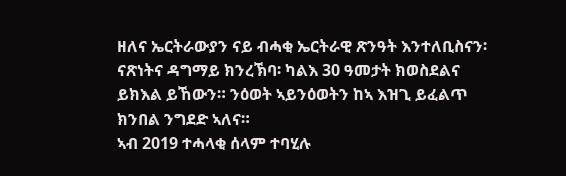ዘለና ኤርትራውያን ናይ ብሓቂ ኤርትራዊ ጽንዓት እንተለቢስናን፡ ናጽነትና ዳግማይ ክንረኽባ፡ ካልእ 30 ዓመታት ክወስደልና ይክእል ይኸውን። ንዕወት ኣይንዕወትን ከኣ እዝጊ ይፈልጥ ክንበል ንግደድ ኣለና።
ኣብ 2019 ተሓላቂ ሰላም ተባሂሉ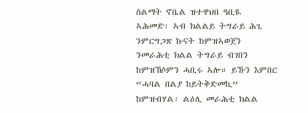ስልማት ኖቤል ዝተዋህበ ዓቢዪ ኣሕመድ፡ ኣብ ክልልይ ትግራይ ሕጊ ንምርግጋጽ ኩናት ከምዝኣወጀን ንመራሕቲ ክልል ትግራይ ብገበን ከምዝኸሶምን ሓቢሩ ኣሎ። ይኹን እምበር “ሓባል በልያ ከይትቅድመኪ” ከምዝብሃል፡ ልዕሊ መራሕቲ ክልል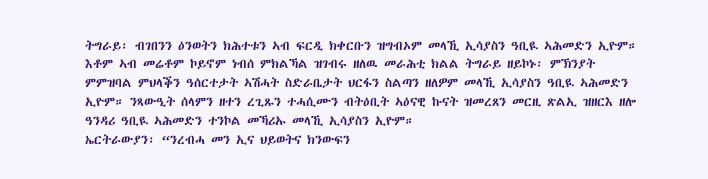ትግራይ፡ ብገበንን ዕንወትን ክሕተቱን ኣብ ፍርዲ ክቀርቡን ዝግብኦም መላኺ ኢሳያስን ዓቢዪ ኣሕመድን ኢዮም። እቶም ኣብ መሬቶም ኮይኖም ነብሰ ምክልኻል ዝገብሩ ዘለዉ መራሕቲ ክልል ትግራይ ዘይኮኑ፡ ምኽንያት ምምዝባል ምህላቕን ዓሰርተታት ኣሽሓት ስድራቤታት ህርፋን ስልጣን ዘለዎም መላኺ ኢሳያስን ዓቢዪ ኣሕመድን ኢዮም። ንጻውዒት ሰላምን ዘተን ረጊጹን ተሓሲሙን ብትዕቢት ኣዕናዊ ኩናት ዝመረጸን መርዚ ጽልኢ ዝዘርእ ዘሎ ዓንዳሪ ዓቢዪ ኣሕመድን ተንኮል መኻሪኡ መላኺ ኢሳያስን ኢዮም።
ኤርትራውያን፡ “ንረብሓ መን ኢና ህይወትና ክንውፍን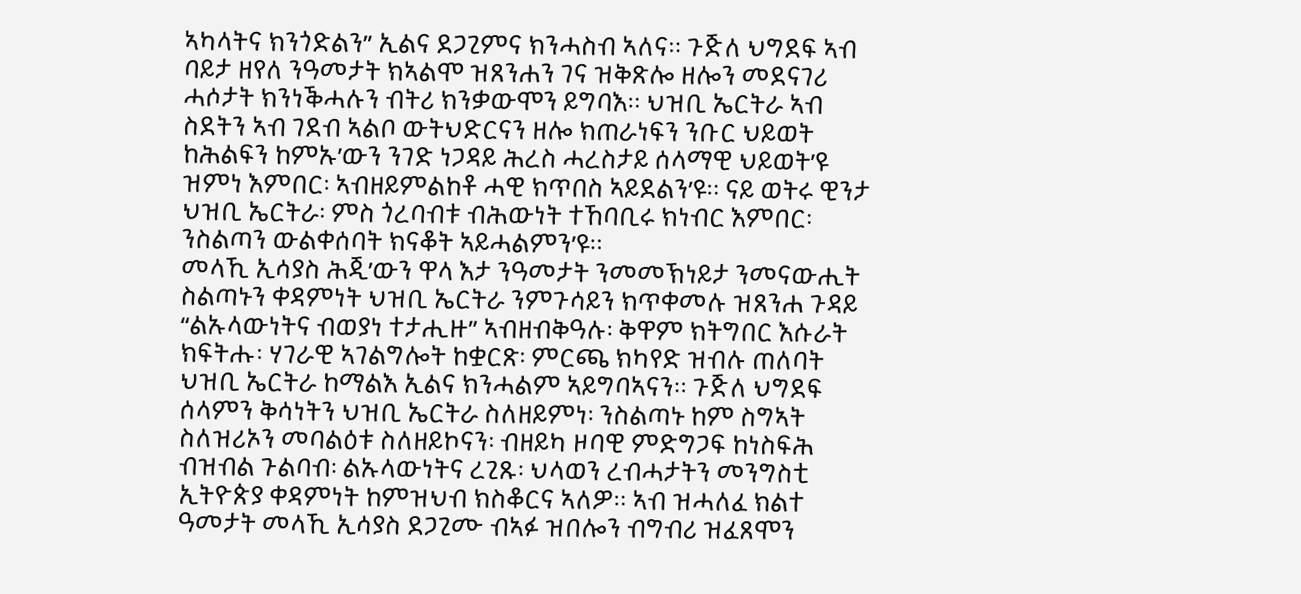ኣካላትና ክንጎድልን” ኢልና ደጋጊምና ክንሓስብ ኣለና። ጉጅለ ህግደፍ ኣብ ባይታ ዘየለ ንዓመታት ክኣልሞ ዝጸንሐን ገና ዝቅጽሎ ዘሎን መደናገሪ ሓሶታት ክንነቕሓሉን ብትሪ ክንቃውሞን ይግባእ። ህዝቢ ኤርትራ ኣብ ስደትን ኣብ ገደብ ኣልቦ ውትህድርናን ዘሎ ክጠራነፍን ንቡር ህይወት ከሕልፍን ከምኡ’ውን ንገድ ነጋዳይ ሕረስ ሓረስታይ ሰላማዊ ህይወት’ዩ ዝምነ እምበር፡ ኣብዘይምልከቶ ሓዊ ክጥበስ ኣይደልን’ዩ። ናይ ወትሩ ዊንታ ህዝቢ ኤርትራ፡ ምስ ጎረባብቱ ብሕውነት ተኸባቢሩ ክነብር እምበር፡ ንስልጣን ውልቀሰባት ክናቆት ኣይሓልምን’ዩ።
መላኺ ኢሳያስ ሕጂ’ውን ዋላ እታ ንዓመታት ንመመኽነይታ ንመናውሒት ስልጣኑን ቀዳምነት ህዝቢ ኤርትራ ንምጉሳይን ክጥቀመሉ ዝጸንሐ ጉዳይ “ልኡላውነትና ብወያነ ተታሒዙ” ኣብዘብቅዓሉ፡ ቅዋም ክትግበር እሱራት ክፍትሑ፡ ሃገራዊ ኣገልግሎት ከቋርጽ፡ ምርጫ ክካየድ ዝብሉ ጠለባት ህዝቢ ኤርትራ ከማልእ ኢልና ክንሓልም ኣይግባኣናን። ጉጅለ ህግደፍ ሰላምን ቅሳነትን ህዝቢ ኤርትራ ስለዘይምነ፡ ንስልጣኑ ከም ስግኣት ስለዝሪኦን መባልዕቱ ስለዘይኮናን፡ ብዘይካ ዞባዊ ምድግጋፍ ከነስፍሕ ብዝብል ጉልባብ፡ ልኡላውነትና ረጊጹ፡ ህላወን ረብሓታትን መንግስቲ ኢትዮጵያ ቀዳምነት ከምዝህብ ክስቆርና ኣለዎ። ኣብ ዝሓለፈ ክልተ ዓመታት መላኺ ኢሳያስ ደጋጊሙ ብኣፉ ዝበሎን ብግብሪ ዝፈጸሞን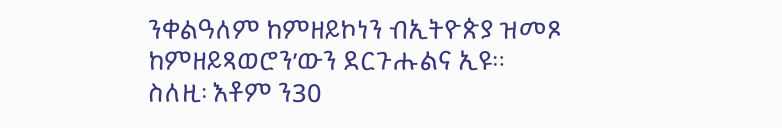ንቀልዓለም ከምዘይኮነን ብኢትዮጵያ ዝመጾ ከምዘይጻወሮን’ውን ደርጉሑልና ኢዩ።
ስለዚ፡ እቶም ን30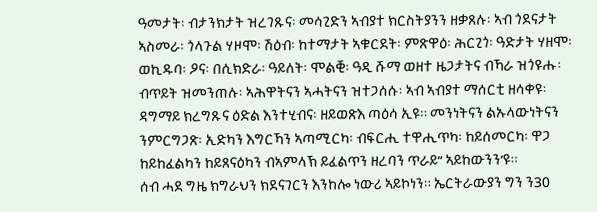ዓመታት፡ ብታንክታት ዝረገጹና፡ መሳጊድን ኣብያተ ክርስትያንን ዘቃጸሉ፡ ኣብ ጎደናታት ኣስመራ፡ ጎላጉል ሃዞሞ፡ ሽዕብ፡ ከተማታት ኣቁርደት፡ ምጽዋዕ፡ ሕርጊጎ፡ ዓድታት ሃዘሞ፡ ወኪዱባ፡ ዖና፡ በሲክድራ፡ ዓይለት፡ ሞልቒ፡ ዓዲ ሹማ ወዘተ ዜጋታትና ብኻራ ዝጎዩሑ፡ ብጥይት ዝመንጠሉ፡ ኣሕዋትናን ኣሓትናን ዝተጋሰሱ፡ ኣብ ኣብያተ ማሰርቲ ዘሳቀዩ፡ ዳግማይ ክረግጹና ዕድል እንተሂብና፡ ዘይወጽእ ጣዕሳ ኢዩ። መንነትናን ልኡላውነትናን ንምርግጋጽ፡ ኢድካን እግርኻን ኣጣሚርካ፡ ብፍርሒ ተዋሒጥካ፡ ከይሰመርካ፡ ዋጋ ከይከፈልካን ከይጸናዕካን ብኣምላኽ ይፈልጥን ዘረባን ጥራይ” ኣይከውንን’ዩ።
ሰብ ሓደ ግዜ ክግራህን ክደናገርን እንከሎ ነውሪ ኣይኮነን። ኤርትራውያን ግን ን30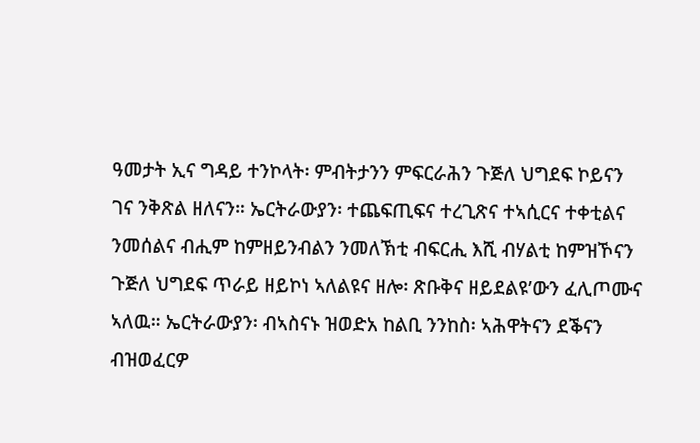ዓመታት ኢና ግዳይ ተንኮላት፡ ምብትታንን ምፍርራሕን ጉጅለ ህግደፍ ኮይናን ገና ንቅጽል ዘለናን። ኤርትራውያን፡ ተጨፍጢፍና ተረጊጽና ተኣሲርና ተቀቲልና ንመሰልና ብሒም ከምዘይንብልን ንመለኽቲ ብፍርሒ እሺ ብሃልቲ ከምዝኾናን ጉጅለ ህግደፍ ጥራይ ዘይኮነ ኣለልዩና ዘሎ፡ ጽቡቅና ዘይደልዩ’ውን ፈሊጦሙና ኣለዉ። ኤርትራውያን፡ ብኣስናኑ ዝወድአ ከልቢ ንንከስ፡ ኣሕዋትናን ደቕናን ብዝወፈርዎ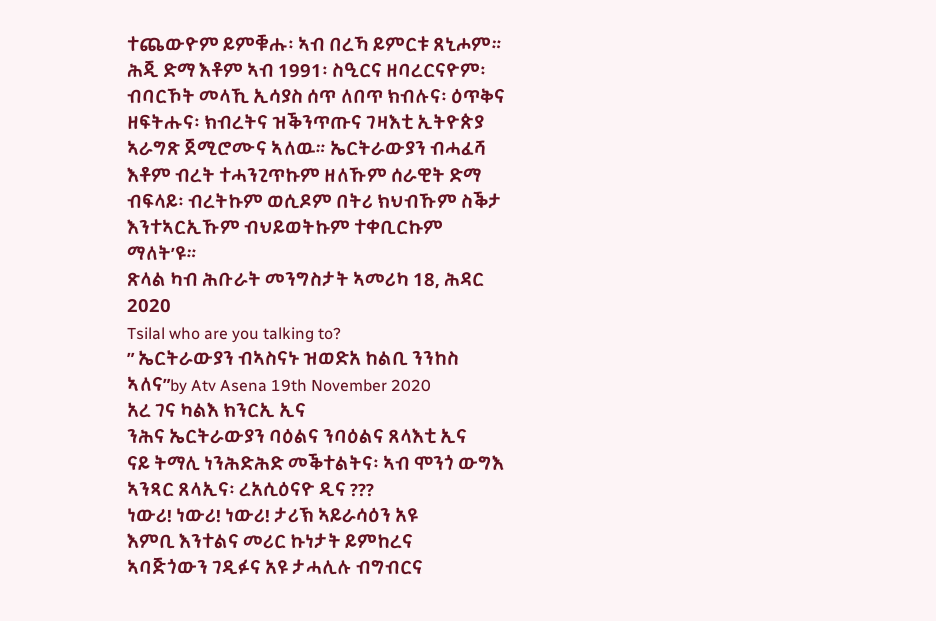ተጨውዮም ይምቑሑ፡ ኣብ በረኻ ይምርቱ ጸኒሖም። ሕጂ ድማ እቶም ኣብ 1991፡ ስዒርና ዘባረርናዮም፡ ብባርኾት መላኺ ኢሳያስ ሰጥ ለበጥ ክብሉና፡ ዕጥቅና ዘፍትሑና፡ ክብረትና ዝቕንጥጡና ገዛእቲ ኢትዮጵያ ኣራግጽ ጀሚሮሙና ኣለዉ። ኤርትራውያን ብሓፈሻ እቶም ብረት ተሓንጊጥኩም ዘለኹም ሰራዊት ድማ ብፍላይ፡ ብረትኩም ወሲዶም በትሪ ክህብኹም ስቕታ እንተኣርኢኹም ብህይወትኩም ተቀቢርኩም ማለት’ዩ።
ጽላል ካብ ሕቡራት መንግስታት ኣመሪካ 18, ሕዳር 2020
Tsilal who are you talking to?
” ኤርትራውያን ብኣስናኑ ዝወድአ ከልቢ ንንከስ ኣለና”by Atv Asena 19th November 2020
አረ ገና ካልእ ክንርኢ ኢና
ንሕና ኤርትራውያን ባዕልና ንባዕልና ጸላእቲ ኢና
ናይ ትማሊ ነንሕድሕድ መቕተልትና፡ ኣብ ሞንጎ ውግእ ኣንጻር ጸላኢና፡ ረአሲዕናዮ ዲና ???
ነውሪ! ነውሪ! ነውሪ! ታሪኽ ኣይራሳዕን አዩ
እምቢ እንተልና መሪር ኩነታት ይምከረና
ኣባጅጎውን ገዲፉና አዩ ታሓሊሉ ብግብርና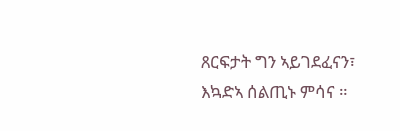ጸርፍታት ግን ኣይገደፈናን፣ እኳድኣ ሰልጢኑ ምሳና ።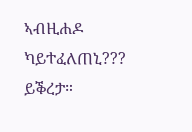ኣብዚሐዶ ካይተፈለጠኒ??? ይቕረታ።